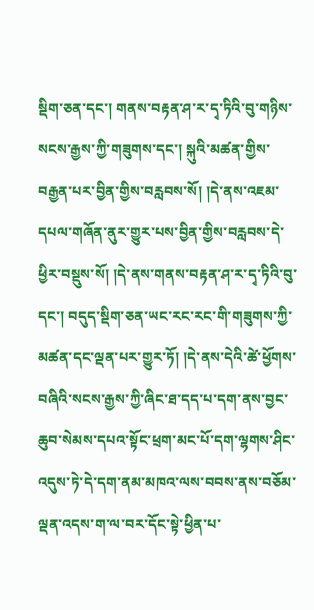སྡིག་ཅན་དང་། གནས་བརྟན་ཤ་ར་དྭ་ཏིའི་བུ་གཉིས་སངས་རྒྱས་ཀྱི་གཟུགས་དང་། སྐུའི་མཚན་གྱིས་བརྒྱན་པར་བྱིན་གྱིས་བརླབས་སོ། །དེ་ནས་འཇམ་དཔལ་གཞོན་ནུར་གྱུར་པས་བྱིན་གྱིས་བརླབས་དེ་ཕྱིར་བསྡུས་སོ། །དེ་ནས་གནས་བརྟན་ཤ་ར་དྭ་ཏིའི་བུ་དང་། བདུད་སྡིག་ཅན་ཡང་རང་རང་གི་གཟུགས་ཀྱི་མཚན་དང་ལྡན་པར་གྱུར་ཏོ། །དེ་ནས་དེའི་ཚེ་ཕྱོགས་བཞིའི་སངས་རྒྱས་ཀྱི་ཞིང་ཐ་དད་པ་དག་ནས་བྱང་ཆུབ་སེམས་དཔའ་སྟོང་ཕྲག་མང་པོ་དག་ལྷགས་ཤིང་འདུས་ཏེ་དེ་དག་ནམ་མཁའ་ལས་བབས་ནས་བཅོམ་ལྡན་འདས་ག་ལ་བར་དོང་སྟེ་ཕྱིན་པ་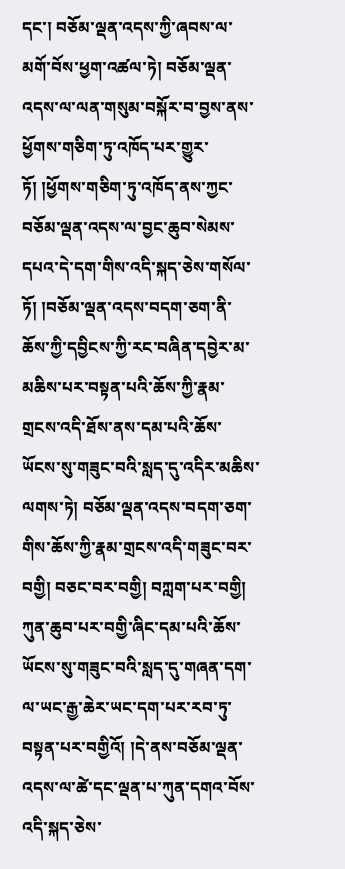དང་། བཅོམ་ལྡན་འདས་ཀྱི་ཞབས་ལ་མགོ་བོས་ཕྱག་འཚལ་ཏེ། བཅོམ་ལྡན་འདས་ལ་ལན་གསུམ་བསྐོར་བ་བྱས་ནས་ཕྱོགས་གཅིག་ཏུ་འཁོད་པར་གྱུར་ཏོ། །ཕྱོགས་གཅིག་ཏུ་འཁོད་ནས་ཀྱང་བཅོམ་ལྡན་འདས་ལ་བྱང་ཆུབ་སེམས་དཔའ་དེ་དག་གིས་འདི་སྐད་ཅེས་གསོལ་ཏོ། །བཅོམ་ལྡན་འདས་བདག་ཅག་ནི་ཆོས་ཀྱི་དབྱིངས་ཀྱི་རང་བཞིན་དབྱེར་མ་མཆིས་པར་བསྟན་པའི་ཆོས་ཀྱི་རྣམ་གྲངས་འདི་ཐོས་ནས་དམ་པའི་ཆོས་ཡོངས་སུ་གཟུང་བའི་སླད་དུ་འདིར་མཆིས་ལགས་ཏེ། བཅོམ་ལྡན་འདས་བདག་ཅག་གིས་ཆོས་ཀྱི་རྣམ་གྲངས་འདི་གཟུང་བར་བགྱི། བཅང་བར་བགྱི། བཀླག་པར་བགྱི། ཀུན་ཆུབ་པར་བགྱི་ཞིང་དམ་པའི་ཆོས་ཡོངས་སུ་གཟུང་བའི་སླད་དུ་གཞན་དག་ལ་ཡང་རྒྱ་ཆེར་ཡང་དག་པར་རབ་ཏུ་བསྟན་པར་བགྱིའོ། །དེ་ནས་བཅོམ་ལྡན་འདས་ལ་ཚེ་དང་ལྡན་པ་ཀུན་དགའ་བོས་འདི་སྐད་ཅེས་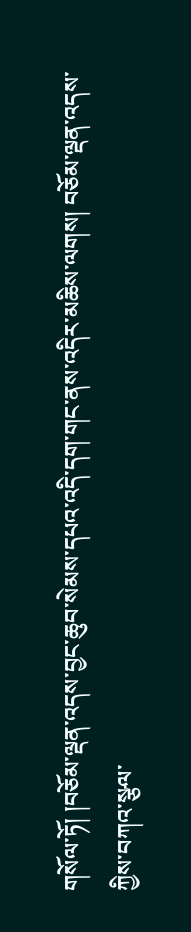གསོལ་ཏོ། །བཅོམ་ལྡན་འདས་བྱང་ཆུབ་སེམས་དཔའ་འདི་དག་གང་ནས་འདིར་མཆིས་ལགས། བཅོམ་ལྡན་འདས་ཀྱིས་བཀའ་སྩལ་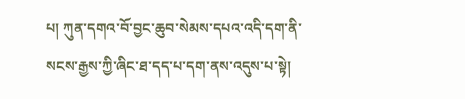པ། ཀུན་དགའ་བོ་བྱང་ཆུབ་སེམས་དཔའ་འདི་དག་ནི་སངས་རྒྱས་ཀྱི་ཞིང་ཐ་དད་པ་དག་ནས་འདུས་པ་སྟེ།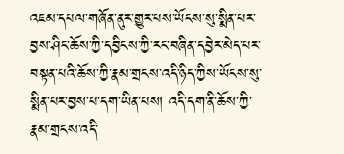འཇམ་དཔལ་གཞོན་ནུར་གྱུར་པས་ཡོངས་སུ་སྨིན་པར་བྱས་ཤིང་ཆོས་ཀྱི་དབྱིངས་ཀྱི་རང་བཞིན་དབྱེར་མེད་པར་བསྟན་པའི་ཆོས་ཀྱི་རྣམ་གྲངས་འདི་ཉིད་ཀྱིས་ཡོངས་སུ་སྨིན་པར་བྱས་པ་དག་ཡིན་པས། འདི་དག་ནི་ཆོས་ཀྱི་རྣམ་གྲངས་འདི་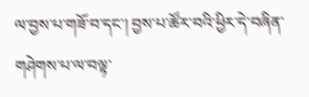ལ་བྱས་པ་གཟོ་བ་དང་། བྱས་པ་ཚོར་བའི་ཕྱིར་དེ་བཞིན་གཤེགས་པ་ལ་བལྟ་